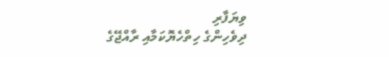ވިޔަފާރި
ދިވެހިންގެ ހިތްހެޔޮކަމާއި ރާއްޖޭގެ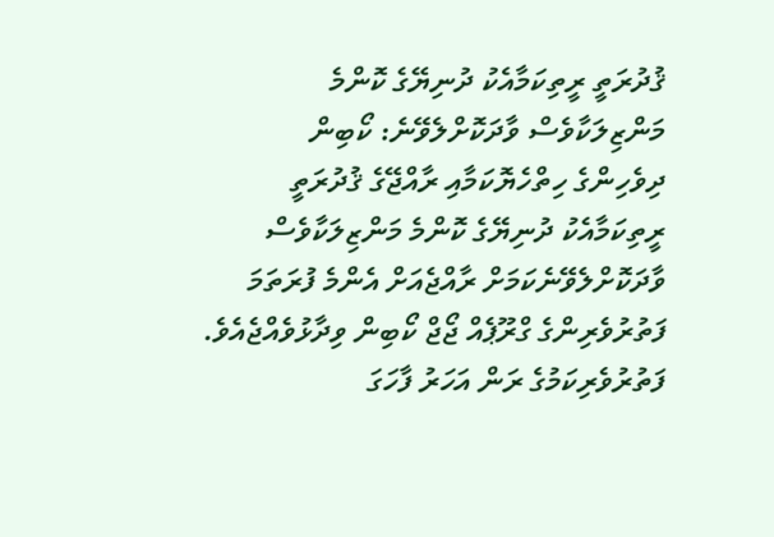ޤުދުރަތީ ރީތިކަމާއެކު ދުނިޔޭގެ ކޮންމެ މަންޒިލަކާވެސް ވާދަކޮށްލެވޭނެ: ކޯބިން
ދިވެހިންގެ ހިތްހެޔޮކަމާއި ރާއްޖޭގެ ޤުދުރަތީ ރީތިކަމާއެކު ދުނިޔޭގެ ކޮންމެ މަންޒިލަކާވެސް ވާދަކޮށްލެވޭނެކަމަށް ރާއްޖެއަށް އެންމެ ފުރަތަމަ ފަތުރުވެރިންގެ ގްރޫޕެއް ޖޯޖް ކޯބިން ވިދާޅުވެއްޖެއެވެ.
ފަތުރުވެރިކަމުގެ ރަން އަހަރު ފާހަގަ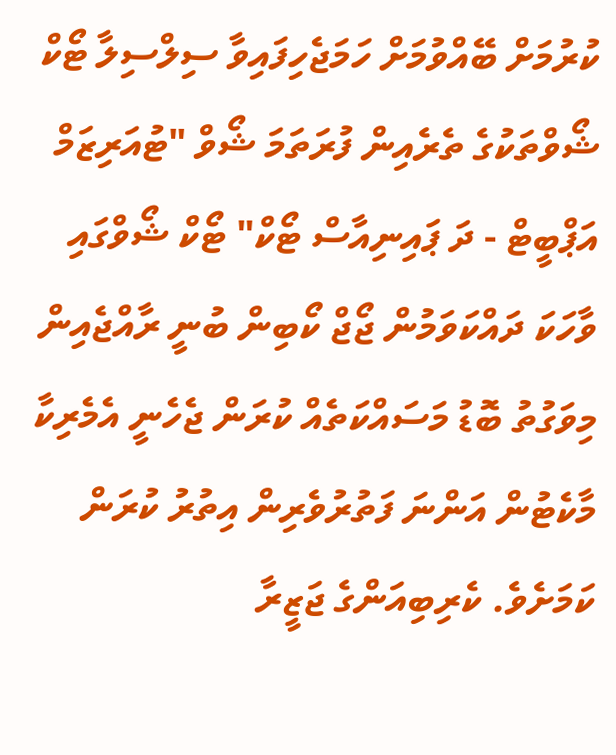ކުރުމަށް ބޭއްވުމަށް ހަމަޖެހިފައިވާ ސިލްސިލާ ޓޯކް ޝޯވްތަކުގެ ތެރެއިން ފުރަތަމަ ޝޯވް "ޓުއަރިޒަމް އަޕްބީޓް - ދަ ޕައިނިއާސް ޓޯކް" ޓޯކް ޝޯވްގައި ވާހަކަ ދައްކަވަމުން ޖޯޖް ކޯބިން ބުނީ ރާއްޖެއިން މިވަގުތު ބޮޑު މަސައްކަތެއް ކުރަން ޖެހެނީ އެމެރިކާ މާކެޓުން އަންނަ ފަތުރުވެރިން އިތުރު ކުރަން ކަމަށެވެ. ކެރިބިއަންގެ ޖަޒީރާ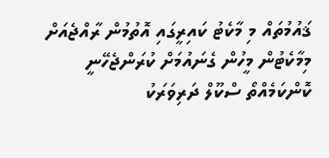ޤައުމުތައް މި މާކެޓު ކައިރީގައި އޮތުމުން ރާއްޖެއަށް މިމާކެޓުން މީހުން ގެނައުމަށް ކުރަންޖެހޭނީ ކޮންކަމެއްތޯ ސްކޫލް ދަރިވަރަކު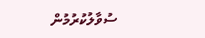ސުވާލުކުރުމުން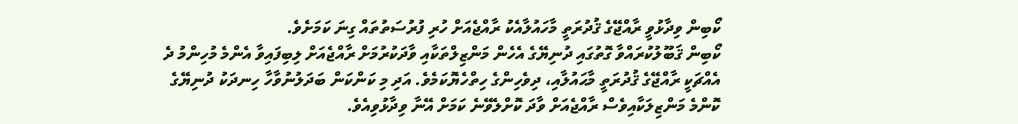ކޯބިން ވިދާޅުވީ ރާއްޖޭގެ ޤުދުރަތީ މާހައުލާއެކު ރާއްޖެއަށް ހުރި ފުރުސަތުތައް ގިނަ ކަމަށެވެ.
ކޯބިން ޤަބޫލުކުރައްވާ ގޮތުގައި ދުނިޔޭގެ އެހެން މަންޒިލްތަކާއި ވާދަކުރުމަށް ރާއްޖެއަށް ލިބިފައިވާ އެންމެ މުހިންމު ދެ އެއްޗަކީ ރާއްޖޭގެ ޤުދުރަތީ މާޙައުލާއި، ދިވެހިންގެ ހިތްހެޔޮކަމެވެ. އަދި މި ކަންކަން ބަދަލުނުވާހާ ހިނދަކު ދުނިޔޭގެ ކޮންމެ މަންޒިލަކާއިވެސް ރާއްޖެއަށް ވާދަ ކޮށްލެވޭނެ ކަމަށް އޭނާ ވިދާޅުވިއެވެ.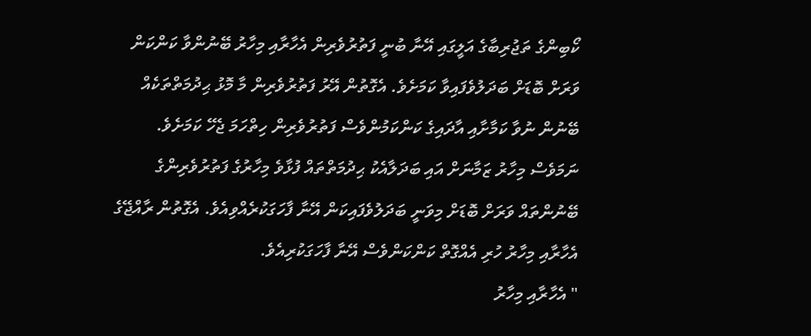ކޯބިންގެ ތަޖުރިބާގެ އަލީގައި އޭނާ ބުނީ ފަތުރުވެރިން އެހާރާއި މިހާރު ބޭނުންވާ ކަންކަން ވަރަށް ބޮޑަށް ބަދަލުވެފައިވާ ކަމަށެވެ. އެގޮތުން އޭރު ފަތުރުވެރިން މާ މޮޅު ޙިދުމަތްތަކެއް ބޭނުން ނުވާ ކަމާށާއި އާދައިގެ ކަންކަމުންވެސް ފަތުރުވެރިން ހިތްހަމަ ޖެހޭ ކަމަށެވެ. ނަމަވެސް މިހާރު ޒަމާނަށް އައި ބަދަލާއެކު ޙިދުމަތްތައް ފުޅާވެ މިހާރުގެ ފަތުރުވެރިންގެ ބޭނުންތައް ވަރަށް ބޮޑަށް މިވަނީ ބަދަލުވެފައިކަން އޭނާ ފާހަގަކުރެއްވިއެވެ. އެގޮތުން ރާއްޖޭގެ އެހާރާއި މިހާރު ހުރި އެއްގޮތް ކަންކަންވެސް އޭނާ ފާހަގަކުރިއެވެ.
" އެހާރާއި މިހާރު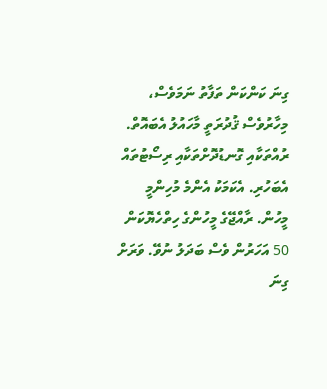ގިނަ ކަންކަން ތަފާތު ނަމަވެސް، މިހާރުވެސް ޤުދުރަތީ މާހައުލު އެބައޮތް. ރުއްތަކާއި ގޮނޑުދޮށްތަކާއި ރިސޯޓުތައް އެބަހުރި. އެކަމަކު އެންމެ މުހިންމީ މީހުން. ރާއްޖޭގެ މީހުންގެ ހިތްހެޔޮކަން 50 އަހަރުން ވެސް ބަދަލު ނުވޭ. ވަރަށް ގިނަ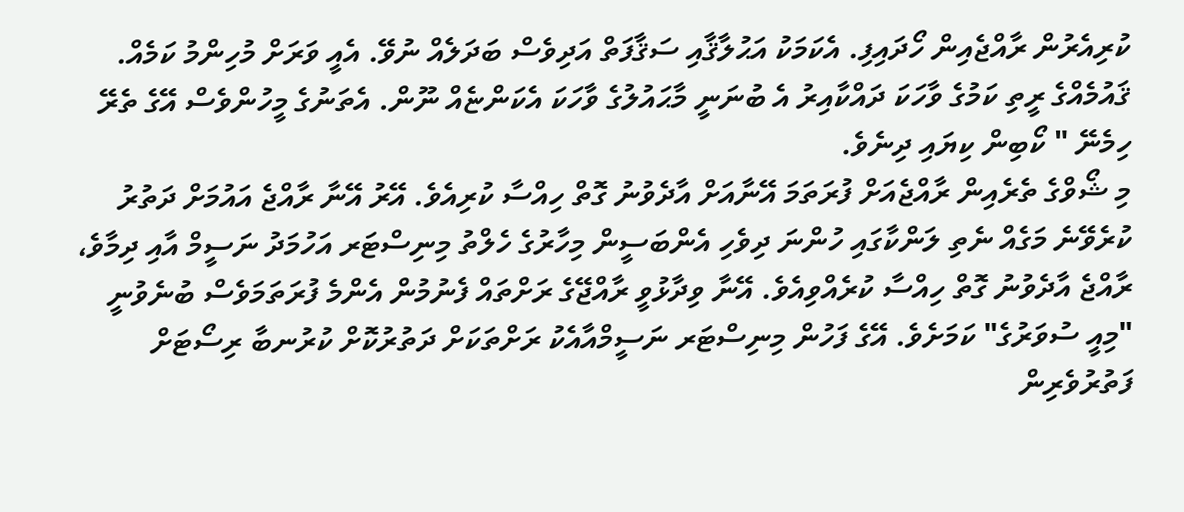ކުރިއެރުން ރާއްޖެއިން ހޯދައިފި. އެކަމަކު އަޙުލާޤާއި ސަޤާފަތް އަދިވެސް ބަދަލެއް ނުވޭ. އެއީ ވަރަށް މުހިންމު ކަމެއް. ޤައުމެއްގެ ރީތި ކަމުގެ ވާހަކަ ދައްކާއިރު އެ ބުނަނީ މާޙައުލުގެ ވާހަކަ އެކަންޏެއް ނޫން. އެތަނުގެ މީހުންވެސް އޭގެ ތެރޭ ހިމެނޭ " ކޯބިން ކިޔައި ދިނެވެ.
މި ޝޯވްގެ ތެރެއިން ރާއްޖެއަށް ފުރަތަމަ އޭނާއަށް އާދެވުނު ގޮތް ހިއްސާ ކުރިއެވެ. އޭރު އޭނާ ރާއްޖެ އައުމަށް ދަތުރު ކުރެވޭނެ މަގެއް ނެތި ލަންކާގައި ހުންނަ ދިވެހި އެންބަސީން މިހާރުގެ ހެލްތު މިނިސްޓަރ އަހުމަދު ނަސީމް އާއި ދިމާވެ، ރާއްޖެ އާދެވުނު ގޮތް ހިއްސާ ކުރެއްވިއެވެ. އޭނާ ވިދާޅުވީ ރާއްޖޭގެ ރަށްތައް ފެނުމުން އެންމެ ފުރަތަމަވެސް ބުނެވުނީ "މިއީ ސުވަރުގެ" ކަމަށެވެ. އޭގެ ފަހުން މިނިސްޓަރ ނަސީމްއާއެކު ރަށްތަކަށް ދަތުރުކޮށް ކުރުނބާ ރިސޯޓަށް ފަތުރުވެރިން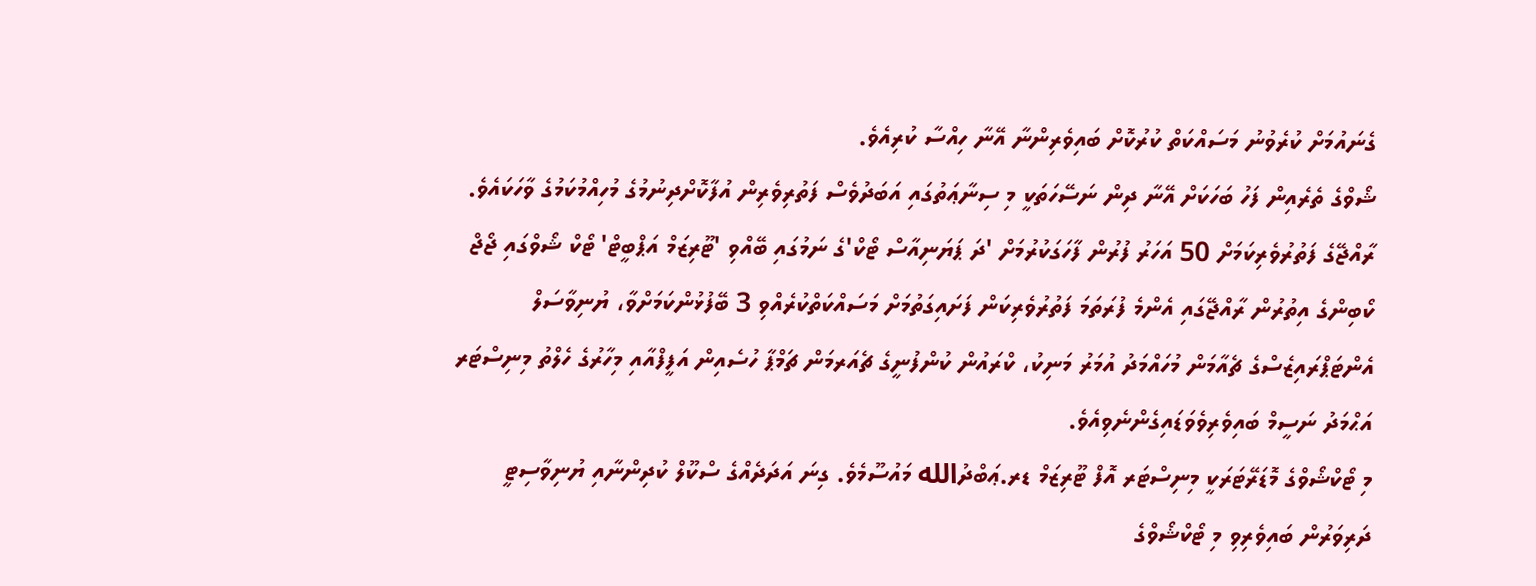ގެނައުމަށް ކުރެވުނު މަސައްކަތް ކުރުކޮށް ބައިވެރިންނާ އޭނާ ހިއްސާ ކުރިއެވެ.
ޝޯވްގެ ތެރެއިން ފަހު ބަހަކަށް އޭނާ ދިން ނަސޭހަތަކީ މި ސިނާޢަތުގައި އަބަދުވެސް ފަތުރިވެރިން އުފާކޮށްދިނުމުގެ މުހިއްމުކަމުގެ ވާހަކައެވެ.
ރާއްޖޭގެ ފަތުރުވެރިކަމަށް 50 އަހަރު ފުރުން ފާހަގަކުރުމަށް 'ދަ ޕަޔަނިއާސް ޓޯކް'ގެ ނަމުގައި ބޭއްވި 'ޓޫރިޒަމް އަޕްބީޓް' ޓޯކް ޝޯވްގައި ޖޯޖް ކޯބިންގެ އިތުރުން ރާއްޖޭގައި އެންމެ ފުރަތަމަ ފަތުރުވެރިކަން ފަށައިގަތުމަށް މަސައްކަތްކުރެއްވި 3 ބޭފުޅުންކަމަށްވާ، ޔުނިވާސަލް އެންޓަޕްރައިޒެސްގެ ޗެއާމަން މުހައްމަދު އުމަރު މަނިކު، ކްރައުން ކުންފުނީގެ ޗެއަރމަން ޗަމްޕާ ހުސެއިން އަފީފްއާއި މިހާރުގެ ހެލްތު މިނިސްޓަރ އަޙްމަދު ނަސީމް ބައިވެރިވެވަޑައިގެންނެވިއެވެ.
މި ޓޯކްޝޯވްގެ މޮޑަރޭޓަރަކީ މިނިސްޓަރ އޮފް ޓޫރިޒަމް ޑރ.ޢަބްދުالله މައުސޫމެވެ. ގިނަ އަދަދެއްގެ ސްކޫލް ކުދިންނާއި ޔުނިވާސިޓީ ދަރިވަރުން ބައިވެރިވި މި ޓޯކްޝޯވްގެ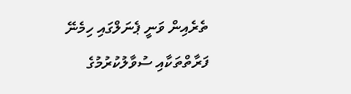ތެރެއިން ވަނީ ޕެނަލްގައި ހިމެނޭ ފަރާތްތަކާއި ސުވާލުކުރުމުގެ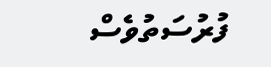ފުރުސަތުވެސް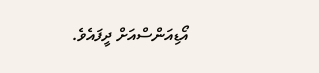އޯޑިއަންސްއަށް ދީފައެވެ.